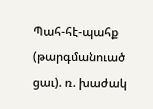Պահ-հէ-պահք (թարգմանուած ցաւ). ռ. խաժակ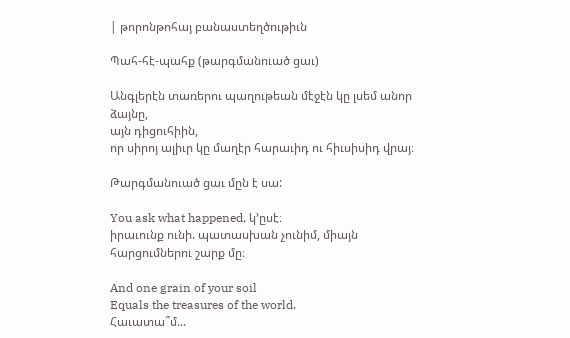| թորոնթոհայ բանաստեղծութիւն

Պահ-հէ-պահք (թարգմանուած ցաւ)

Անգլերէն տառերու պաղութեան մէջէն կը լսեմ անոր ձայնը,
այն դիցուհիին,
որ սիրոյ ալիւր կը մաղէր հարաւիդ ու հիւսիսիդ վրայ։

Թարգմանուած ցաւ մըն է սա:

You ask what happened, կ՚ըսէ։
իրաւունք ունի. պատասխան չունիմ, միայն հարցումներու շարք մը։

And one grain of your soil
Equals the treasures of the world.
Հաւատա՞մ...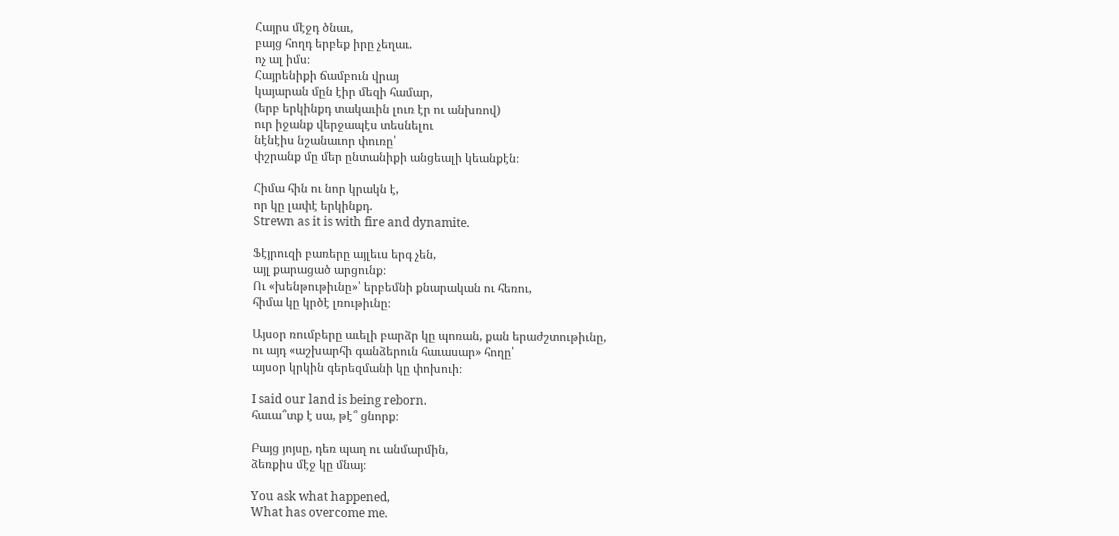Հայրս մէջդ ծնաւ,
բայց հողդ երբեք իրը չեղաւ.
ոչ ալ իմս։
Հայրենիքի ճամբուն վրայ
կայարան մըն էիր մեզի համար,
(երբ երկինքդ տակաւին լուռ էր ու անխռով)
ուր իջանք վերջապէս տեսնելու
նէնէիս նշանաւոր փուռը՝
փշրանք մը մեր ընտանիքի անցեալի կեանքէն։

Հիմա հին ու նոր կրակն է,
որ կը լափէ երկինքդ.
Strewn as it is with fire and dynamite.

Ֆէյրուզի բառերը այլեւս երգ չեն,
այլ քարացած արցունք։
Ու «խենթութիւնը»՝ երբեմնի քնարական ու հեռու,
հիմա կը կրծէ լռութիւնը։

Այսօր ռումբերը աւելի բարձր կը պոռան, քան երաժշտութիւնը,
ու այդ «աշխարհի գանձերուն հաւասար» հողը՝
այսօր կրկին գերեզմանի կը փոխուի։

I said our land is being reborn.
հաւա՞տք է սա, թէ՞ ցնորք։

Բայց յոյսը, դեռ պաղ ու անմարմին,
ձեռքիս մէջ կը մնայ։

You ask what happened,
What has overcome me.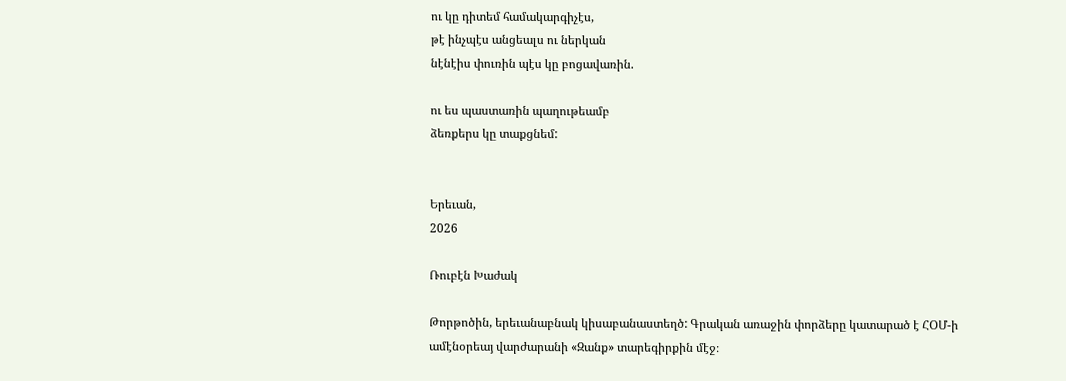ու կը դիտեմ համակարգիչէս,
թէ ինչպէս անցեալս ու ներկան
նէնէիս փուռին պէս կը բոցավառին.

ու ես պաստառին պաղութեամբ
ձեռքերս կը տաքցնեմ:


Երեւան,
2026

Ռուբէն Խաժակ

Թորթոծին, երեւանաբնակ կիսաբանաստեղծ: Գրական առաջին փորձերը կատարած է ՀՕՄ-ի ամէնօրեայ վարժարանի «Զանք» տարեգիրքին մէջ։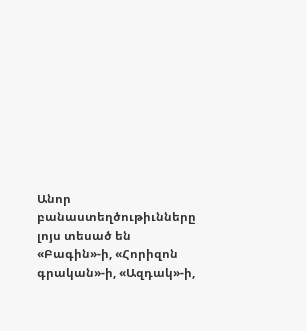Անոր բանաստեղծութիւնները լոյս տեսած են «Բագին»-ի, «Հորիզոն գրական»-ի, «Ազդակ»-ի,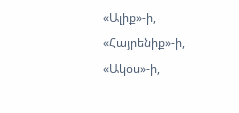«Ալիք»-ի, «Հայրենիք»-ի, «Ակօս»-ի,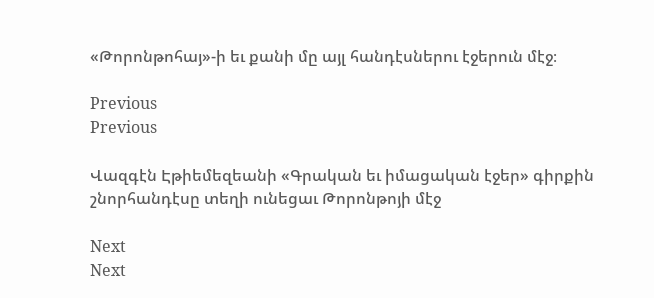«Թորոնթոհայ»-ի եւ քանի մը այլ հանդէսներու էջերուն մէջ։

Previous
Previous

Վազգէն Էթիեմեզեանի «Գրական եւ իմացական էջեր» գիրքին շնորհանդէսը տեղի ունեցաւ Թորոնթոյի մէջ

Next
Next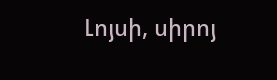Լոյսի, սիրոյ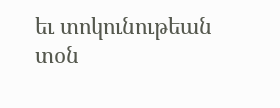եւ տոկունութեան տօն